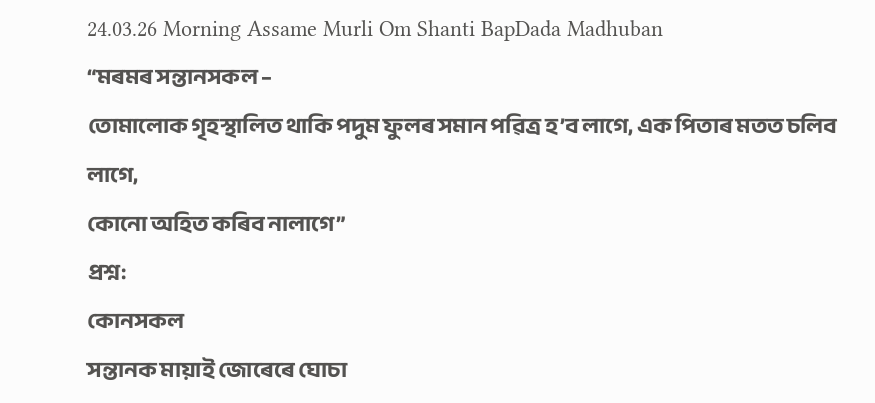24.03.26 Morning Assame Murli Om Shanti BapDada Madhuban
“মৰমৰ সন্তানসকল –
তোমালোক গৃহস্থালিত থাকি পদুম ফুলৰ সমান পৱিত্ৰ হ’ব লাগে, এক পিতাৰ মতত চলিব লাগে,
কোনো অহিত কৰিব নালাগে”
প্ৰশ্ন:
কোনসকল
সন্তানক মায়াই জোৰেৰে ঘোচা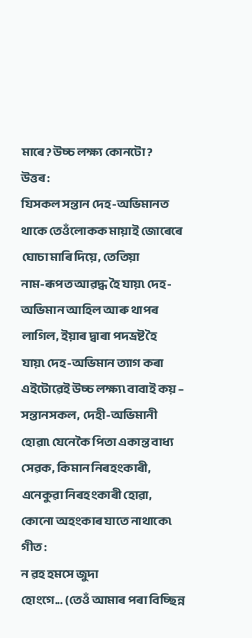মাৰে? উচ্চ লক্ষ্য কোনটো?
উত্তৰ:
যিসকল সন্তান দেহ-অভিমানত থাকে তেওঁলোকক মায়াই জোৰেৰে ঘোচা মাৰি দিয়ে, তেতিয়া
নাম-ৰূপত আৱদ্ধ হৈ যায়৷ দেহ-অভিমান আহিল আৰু থাপৰ লাগিল, ইয়াৰ দ্বাৰা পদভ্ৰষ্ট হৈ
যায়৷ দেহ-অভিমান ত্যাগ কৰা এইটোৱেই উচ্চ লক্ষ্য৷ বাবাই কয় – সন্তানসকল, দেহী-অভিমানী
হোৱা৷ যেনেকৈ পিতা একান্ত বাধ্য সেৱক, কিমান নিৰহংকাৰী, এনেকুৱা নিৰহংকাৰী হোৱা,
কোনো অহংকাৰ যাতে নাথাকে৷
গীত:
ন ৱহ হমসে জুদা
হোংগে... (তেওঁ আমাৰ পৰা বিচ্ছিন্ন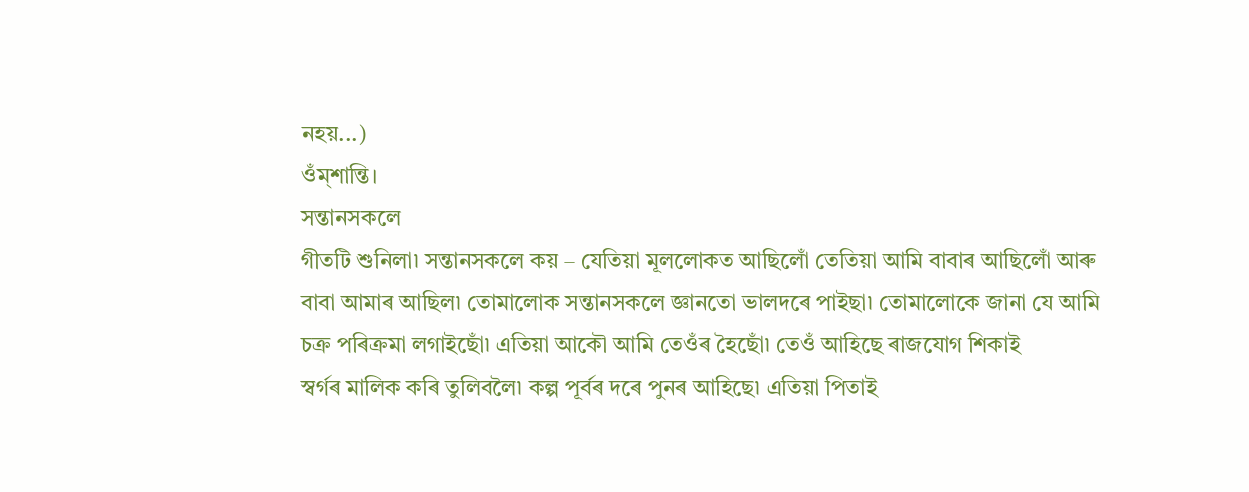নহয়...)
ওঁম্শান্তি।
সন্তানসকলে
গীতটি শুনিলা৷ সন্তানসকলে কয় – যেতিয়া মূললোকত আছিলোঁ তেতিয়া আমি বাবাৰ আছিলোঁ আৰু
বাবা আমাৰ আছিল৷ তোমালোক সন্তানসকলে জ্ঞানতো ভালদৰে পাইছা৷ তোমালোকে জানা যে আমি
চক্ৰ পৰিক্ৰমা লগাইছোঁ৷ এতিয়া আকৌ আমি তেওঁৰ হৈছোঁ৷ তেওঁ আহিছে ৰাজযোগ শিকাই
স্বর্গৰ মালিক কৰি তুলিবলৈ৷ কল্প পূৰ্বৰ দৰে পুনৰ আহিছে৷ এতিয়া পিতাই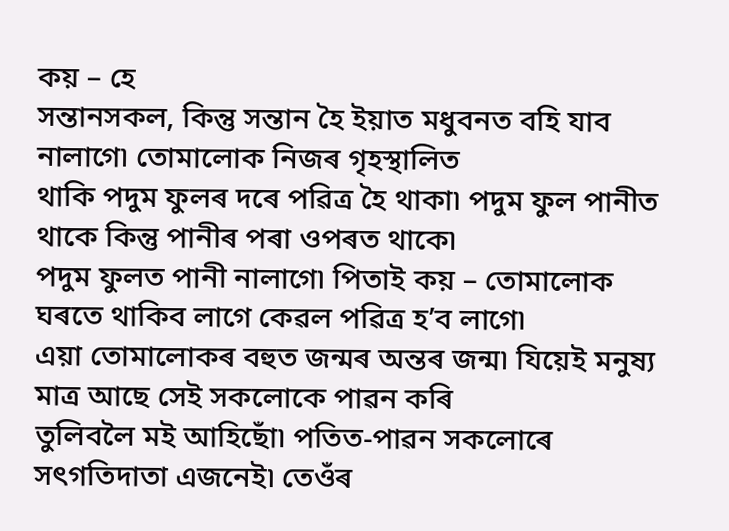কয় – হে
সন্তানসকল, কিন্তু সন্তান হৈ ইয়াত মধুবনত বহি যাব নালাগে৷ তোমালোক নিজৰ গৃহস্থালিত
থাকি পদুম ফুলৰ দৰে পৱিত্ৰ হৈ থাকা৷ পদুম ফুল পানীত থাকে কিন্তু পানীৰ পৰা ওপৰত থাকে৷
পদুম ফুলত পানী নালাগে৷ পিতাই কয় – তোমালোক ঘৰতে থাকিব লাগে কেৱল পৱিত্ৰ হ’ব লাগে৷
এয়া তোমালোকৰ বহুত জন্মৰ অন্তৰ জন্ম৷ যিয়েই মনুষ্য মাত্ৰ আছে সেই সকলোকে পাৱন কৰি
তুলিবলৈ মই আহিছোঁ৷ পতিত-পাৱন সকলোৰে সৎগতিদাতা এজনেই৷ তেওঁৰ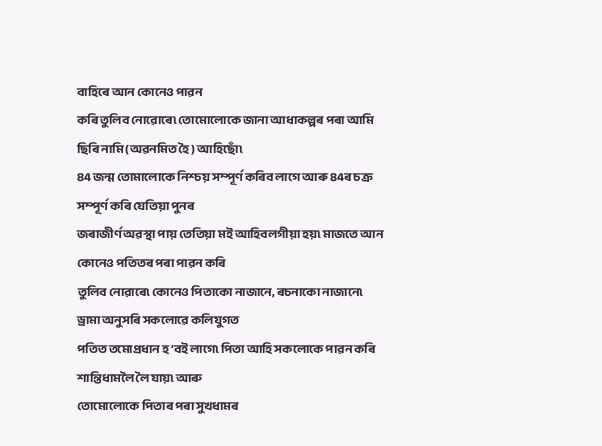বাহিৰে আন কোনেও পাৱন
কৰি তুলিব নোৱোৰে৷ তোমোলোকে জানা আধাকল্পৰ পৰা আমি ছিৰি নামি (অৱনমিত হৈ) আহিছোঁ৷
84 জন্ম তোমালোকে নিশ্চয় সম্পূর্ণ কৰিব লাগে আৰু 84ৰ চক্ৰ সম্পূর্ণ কৰি যেতিয়া পুনৰ
জৰাজীর্ণ অৱস্থা পায় তেতিয়া মই আহিবলগীয়া হয়৷ মাজতে আন কোনেও পতিতৰ পৰা পাৱন কৰি
তুলিব নোৱাৰে৷ কোনেও পিতাকো নাজানে, ৰচনাকো নাজানে৷ ড্ৰামা অনুসৰি সকলোৱে কলিযুগত
পতিত তমোপ্ৰধান হ’বই লাগে৷ পিতা আহি সকলোকে পাৱন কৰি শান্তিধামলৈ লৈ যায়৷ আৰু
তোমোলোকে পিতাৰ পৰা সুখধামৰ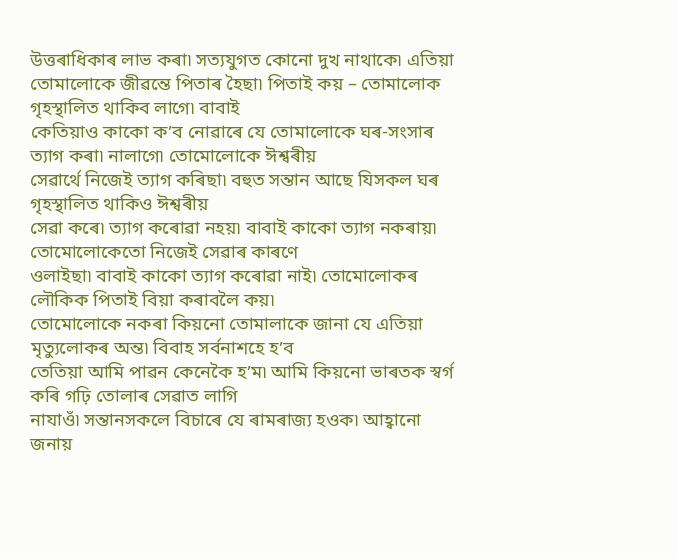উত্তৰাধিকাৰ লাভ কৰা৷ সত্যযুগত কোনো দুখ নাথাকে৷ এতিয়া
তোমালোকে জীৱন্তে পিতাৰ হৈছা৷ পিতাই কয় – তোমালোক গৃহস্থালিত থাকিব লাগে৷ বাবাই
কেতিয়াও কাকো ক’ব নোৱাৰে যে তোমালোকে ঘৰ-সংসাৰ ত্যাগ কৰা৷ নালাগে৷ তোমোলোকে ঈশ্বৰীয়
সেৱার্থে নিজেই ত্যাগ কৰিছা৷ বহুত সন্তান আছে যিসকল ঘৰ গৃহস্থালিত থাকিও ঈশ্বৰীয়
সেৱা কৰে৷ ত্যাগ কৰোৱা নহয়৷ বাবাই কাকো ত্যাগ নকৰায়৷ তোমোলোকেতো নিজেই সেৱাৰ কাৰণে
ওলাইছা৷ বাবাই কাকো ত্যাগ কৰোৱা নাই৷ তোমোলোকৰ লৌকিক পিতাই বিয়া কৰাবলৈ কয়৷
তোমোলোকে নকৰা কিয়নো তোমালাকে জানা যে এতিয়া মৃত্যুলোকৰ অন্ত৷ বিবাহ সৰ্বনাশহে হ’ব
তেতিয়া আমি পাৱন কেনেকৈ হ’ম৷ আমি কিয়নো ভাৰতক স্বর্গ কৰি গঢ়ি তোলাৰ সেৱাত লাগি
নাযাওঁ৷ সন্তানসকলে বিচাৰে যে ৰামৰাজ্য হওক৷ আহ্বানো জনায়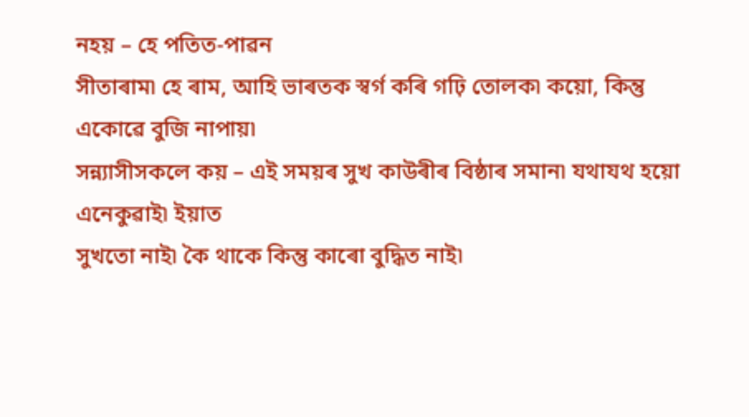নহয় – হে পতিত-পাৱন
সীতাৰাম৷ হে ৰাম, আহি ভাৰতক স্বর্গ কৰি গঢ়ি তোলক৷ কয়ো, কিন্তু একোৱে বুজি নাপায়৷
সন্ন্যাসীসকলে কয় – এই সময়ৰ সুখ কাউৰীৰ বিষ্ঠাৰ সমান৷ যথাযথ হয়ো এনেকুৱাই৷ ইয়াত
সুখতো নাই৷ কৈ থাকে কিন্তু কাৰো বুদ্ধিত নাই৷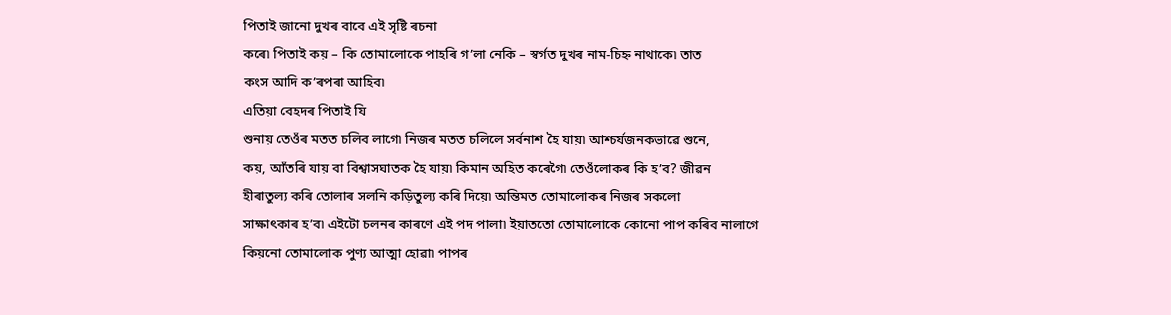পিতাই জানো দুখৰ বাবে এই সৃষ্টি ৰচনা
কৰে৷ পিতাই কয় – কি তোমালোকে পাহৰি গ’লা নেকি – স্বর্গত দুখৰ নাম-চিহ্ন নাথাকে৷ তাত
কংস আদি ক’ৰপৰা আহিব৷
এতিয়া বেহদৰ পিতাই যি
শুনায় তেওঁৰ মতত চলিব লাগে৷ নিজৰ মতত চলিলে সৰ্বনাশ হৈ যায়৷ আশ্চৰ্যজনকভাৱে শুনে,
কয়, আঁতৰি যায় বা বিশ্বাসঘাতক হৈ যায়৷ কিমান অহিত কৰেগৈ৷ তেওঁলোকৰ কি হ’ব? জীৱন
হীৰাতুল্য কৰি তোলাৰ সলনি কড়িতুল্য কৰি দিয়ে৷ অন্তিমত তোমালোকৰ নিজৰ সকলো
সাক্ষাৎকাৰ হ’ব৷ এইটো চলনৰ কাৰণে এই পদ পালা৷ ইয়াততো তোমালোকে কোনো পাপ কৰিব নালাগে
কিয়নো তোমালোক পুণ্য আত্মা হোৱা৷ পাপৰ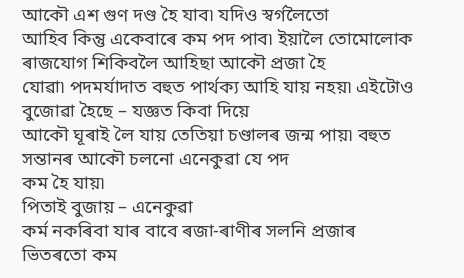আকৌ এশ গুণ দণ্ড হৈ যাব৷ যদিও স্বর্গলৈতো
আহিব কিন্তু একেবাৰে কম পদ পাব৷ ইয়ালৈ তোমোলোক ৰাজযোগ শিকিবলৈ আহিছা আকৌ প্ৰজা হৈ
যোৱা৷ পদমৰ্যাদাত বহুত পার্থক্য আহি যায় নহয়৷ এইটোও বুজোৱা হৈছে – যজ্ঞত কিবা দিয়ে
আকৌ ঘূৰাই লৈ যায় তেতিয়া চণ্ডালৰ জন্ম পায়৷ বহুত সন্তানৰ আকৌ চলনো এনেকুৱা যে পদ
কম হৈ যায়৷
পিতাই বুজায় – এনেকুৱা
কর্ম নকৰিবা যাৰ বাবে ৰজা-ৰাণীৰ সলনি প্ৰজাৰ ভিতৰতো কম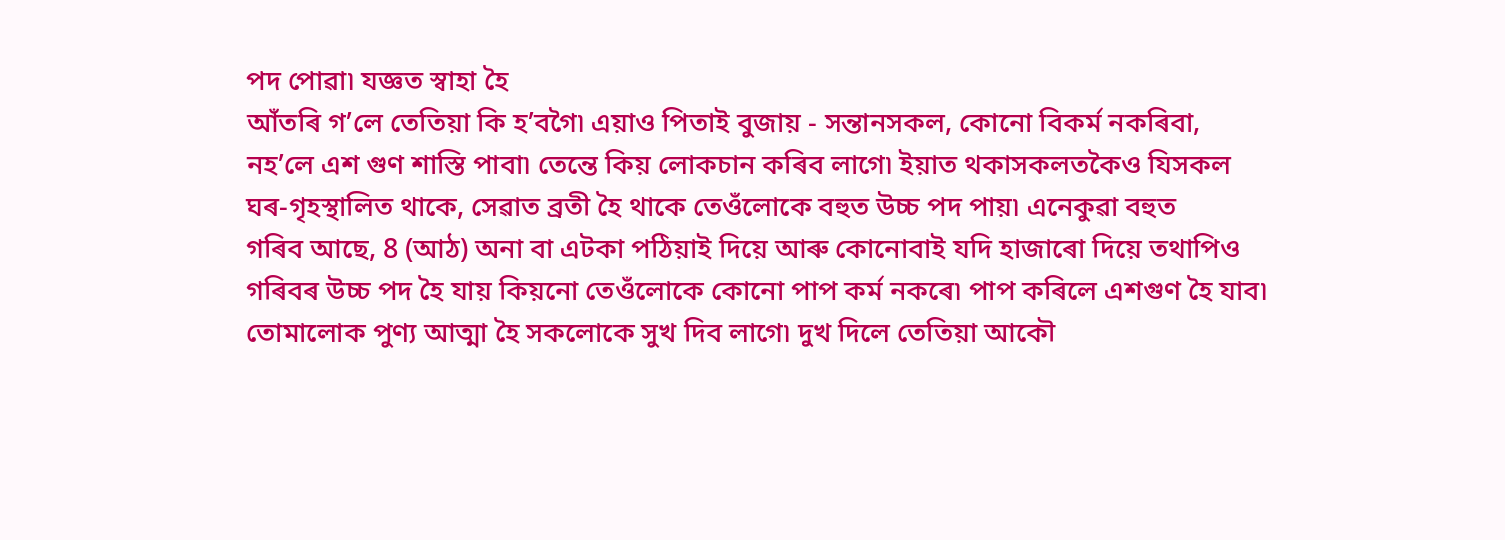পদ পোৱা৷ যজ্ঞত স্বাহা হৈ
আঁতৰি গ’লে তেতিয়া কি হ’বগৈ৷ এয়াও পিতাই বুজায় - সন্তানসকল, কোনো বিকর্ম নকৰিবা,
নহ’লে এশ গুণ শাস্তি পাবা৷ তেন্তে কিয় লোকচান কৰিব লাগে৷ ইয়াত থকাসকলতকৈও যিসকল
ঘৰ-গৃহস্থালিত থাকে, সেৱাত ব্ৰতী হৈ থাকে তেওঁলোকে বহুত উচ্চ পদ পায়৷ এনেকুৱা বহুত
গৰিব আছে, 8 (আঠ) অনা বা এটকা পঠিয়াই দিয়ে আৰু কোনোবাই যদি হাজাৰো দিয়ে তথাপিও
গৰিবৰ উচ্চ পদ হৈ যায় কিয়নো তেওঁলোকে কোনো পাপ কর্ম নকৰে৷ পাপ কৰিলে এশগুণ হৈ যাব৷
তোমালোক পুণ্য আত্মা হৈ সকলোকে সুখ দিব লাগে৷ দুখ দিলে তেতিয়া আকৌ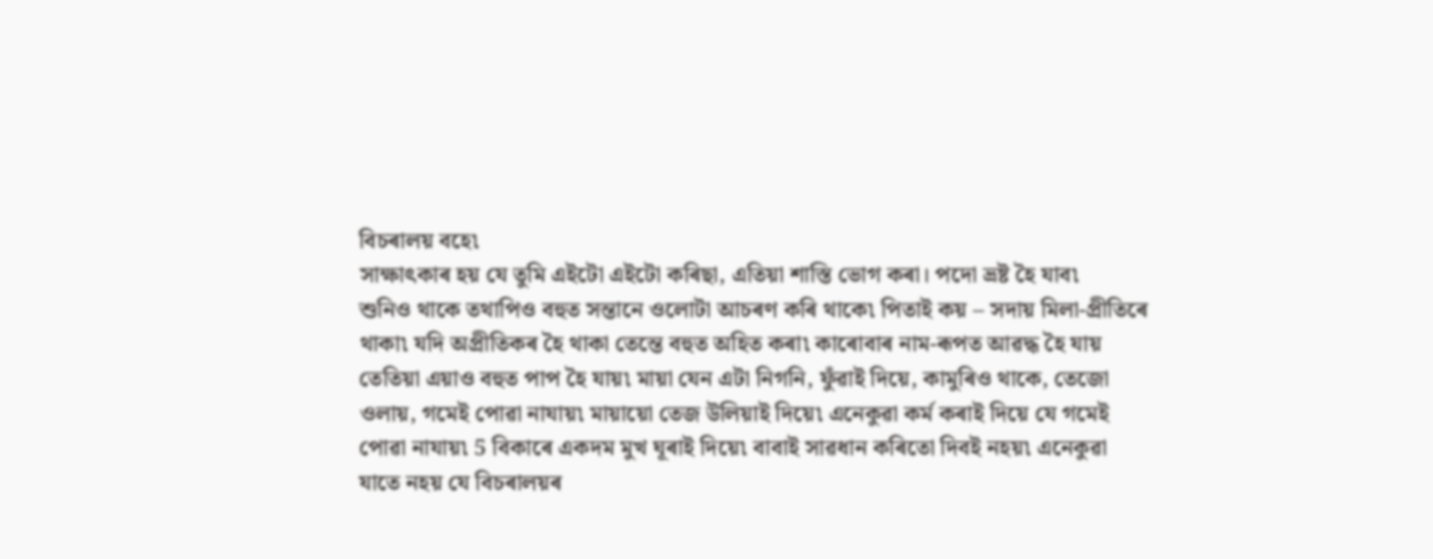বিচৰালয় বহে৷
সাক্ষাৎকাৰ হয় যে তুমি এইটো এইটো কৰিছা, এতিয়া শাস্তি ভোগ কৰা। পদো ভ্ৰষ্ট হৈ যাব৷
শুনিও থাকে তথাপিও বহুত সন্তানে ওলোটা আচৰণ কৰি থাকে৷ পিতাই কয় – সদায় মিলা-প্ৰীতিৰে
থাকা৷ যদি অপ্ৰীতিকৰ হৈ থাকা তেন্তে বহুত অহিত কৰা৷ কাৰোবাৰ নাম-ৰূপত আৱদ্ধ হৈ যায়
তেতিয়া এয়াও বহুত পাপ হৈ যায়৷ মায়া যেন এটা নিগনি, ফুঁৱাই দিয়ে, কামুৰিও থাকে, তেজো
ওলায়, গমেই পোৱা নাযায়৷ মায়ায়ো তেজ উলিয়াই দিয়ে৷ এনেকুৱা কর্ম কৰাই দিয়ে যে গমেই
পোৱা নাযায়৷ 5 বিকাৰে একদম মুখ ঘূৰাই দিয়ে৷ বাবাই সাৱধান কৰিতো দিবই নহয়৷ এনেকুৱা
যাতে নহয় যে বিচৰালয়ৰ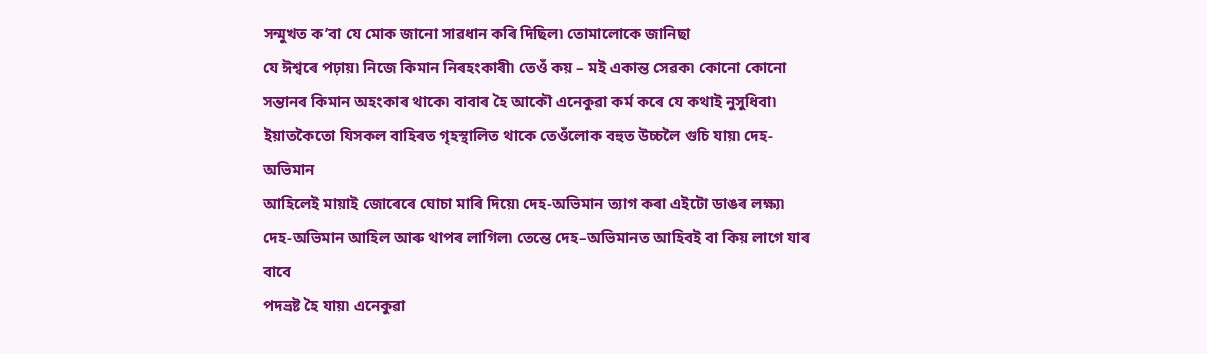সন্মুখত ক’বা যে মোক জানো সাৱধান কৰি দিছিল৷ তোমালোকে জানিছা
যে ঈশ্বৰে পঢ়ায়৷ নিজে কিমান নিৰহংকাৰী৷ তেওঁ কয় – মই একান্ত সেৱক৷ কোনো কোনো
সন্তানৰ কিমান অহংকাৰ থাকে৷ বাবাৰ হৈ আকৌ এনেকুৱা কর্ম কৰে যে কথাই নুসুধিবা৷
ইয়াতকৈতো যিসকল বাহিৰত গৃহস্থালিত থাকে তেওঁলোক বহুত উচ্চলৈ গুচি যায়৷ দেহ-অভিমান
আহিলেই মায়াই জোৰেৰে ঘোচা মাৰি দিয়ে৷ দেহ-অভিমান ত্যাগ কৰা এইটো ডাঙৰ লক্ষ্য৷
দেহ-অভিমান আহিল আৰু থাপৰ লাগিল৷ তেন্তে দেহ–অভিমানত আহিবই বা কিয় লাগে যাৰ বাবে
পদভ্ৰষ্ট হৈ যায়৷ এনেকুৱা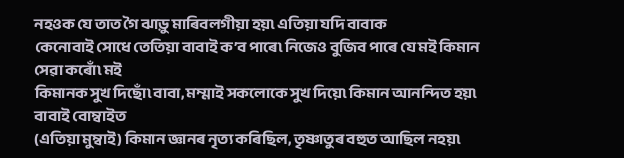নহওক যে তাত গৈ ঝাড়ু মাৰিবলগীয়া হয়৷ এতিয়া যদি বাবাক
কেনোবাই সোধে তেতিয়া বাবাই ক’ব পাৰে৷ নিজেও বুজিব পাৰে যে মই কিমান সেৱা কৰোঁ৷ মই
কিমানক সুখ দিছোঁ৷ বাবা, মম্মাই সকলোকে সুখ দিয়ে৷ কিমান আনন্দিত হয়৷ বাবাই বোম্বাইত
(এতিয়া মুম্বাই) কিমান জ্ঞানৰ নৃত্য কৰিছিল, তৃষ্ণাতুৰ বহুত আছিল নহয়৷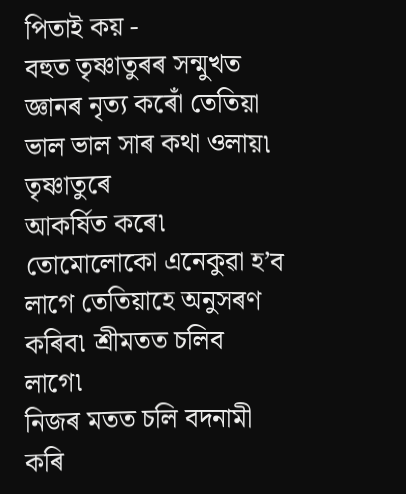পিতাই কয় -
বহুত তৃষ্ণাতুৰৰ সন্মুখত জ্ঞানৰ নৃত্য কৰোঁ তেতিয়া ভাল ভাল সাৰ কথা ওলায়৷ তৃষ্ণাতুৰে
আকর্ষিত কৰে৷ তোমোলোকো এনেকুৱা হ’ব লাগে তেতিয়াহে অনুসৰণ কৰিব৷ শ্ৰীমতত চলিব লাগে৷
নিজৰ মতত চলি বদনামী কৰি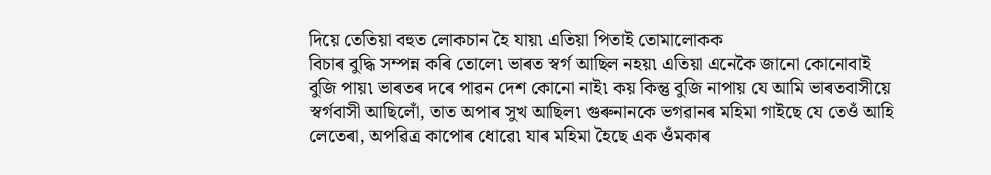দিয়ে তেতিয়া বহুত লোকচান হৈ যায়৷ এতিয়া পিতাই তোমালোকক
বিচাৰ বুদ্ধি সম্পন্ন কৰি তোলে৷ ভাৰত স্বর্গ আছিল নহয়৷ এতিয়া এনেকৈ জানো কোনোবাই
বুজি পায়৷ ভাৰতৰ দৰে পাৱন দেশ কোনো নাই৷ কয় কিন্তু বুজি নাপায় যে আমি ভাৰতবাসীয়ে
স্বর্গবাসী আছিলোঁ, তাত অপাৰ সুখ আছিল৷ গুৰুনানকে ভগৱানৰ মহিমা গাইছে যে তেওঁ আহি
লেতেৰা, অপৱিত্ৰ কাপোৰ ধোৱে৷ যাৰ মহিমা হৈছে এক ওঁমকাৰ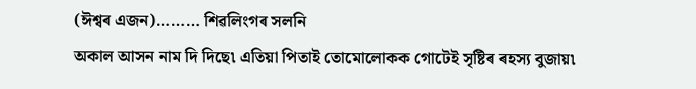(ঈশ্বৰ এজন)……… শিৱলিংগৰ সলনি
অকাল আসন নাম দি দিছে৷ এতিয়া পিতাই তোমোলোকক গোটেই সৃষ্টিৰ ৰহস্য বুজায়৷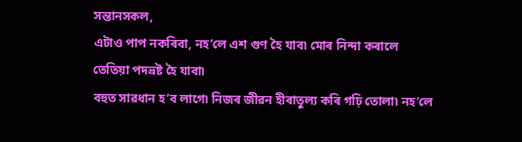সন্তানসকল,
এটাও পাপ নকৰিবা, নহ’লে এশ গুণ হৈ যাব৷ মোৰ নিন্দা কৰালে তেতিয়া পদভ্ৰষ্ট হৈ যাবা৷
বহুত সাৱধান হ’ব লাগে৷ নিজৰ জীৱন হীৰাতুল্য কৰি গঢ়ি তোলা৷ নহ’লে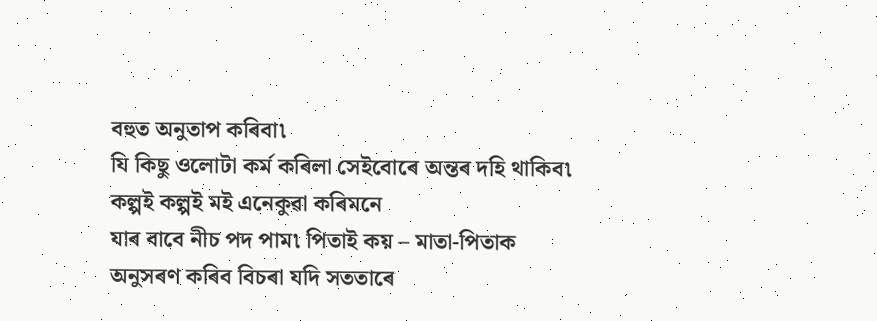বহুত অনুতাপ কৰিবা৷
যি কিছু ওলোটা কৰ্ম কৰিলা সেইবোৰে অন্তৰ দহি থাকিব৷ কল্পই কল্পই মই এনেকুৱা কৰিমনে
যাৰ বাবে নীচ পদ পাম৷ পিতাই কয় – মাতা-পিতাক অনুসৰণ কৰিব বিচৰা যদি সততাৰে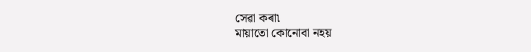সেৱা কৰা৷
মায়াতো কোনোবা নহয়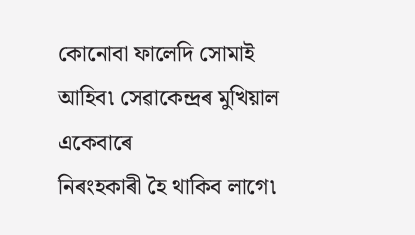কোনোবা ফালেদি সোমাই আহিব৷ সেৱাকেন্দ্ৰৰ মুখিয়াল একেবাৰে
নিৰংহকাৰী হৈ থাকিব লাগে৷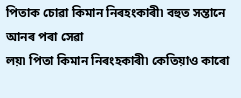পিতাক চোৱা কিমান নিৰহংকাৰী৷ বহুত সম্তানে আনৰ পৰা সেৱা
লয়৷ পিতা কিমান নিৰংহকাৰী৷ কেতিয়াও কাৰো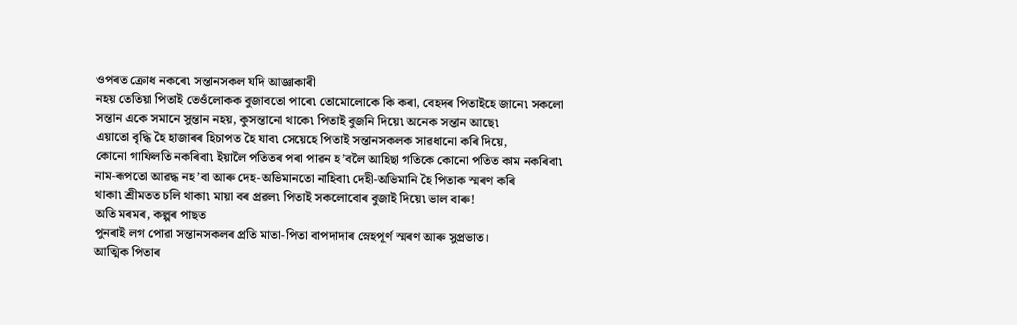ওপৰত ক্ৰোধ নকৰে৷ সন্তানসকল যদি আজ্ঞাকাৰী
নহয় তেতিয়া পিতাই তেওঁলোকক বুজাবতো পাৰে৷ তোমোলোকে কি কৰা, বেহদৰ পিতাইহে জানে৷ সকলো
সন্তান একে সমানে সুন্তান নহয়, কুসন্তানো থাকে৷ পিতাই বুজনি দিয়ে৷ অনেক সন্তান আছে৷
এয়াতো বৃদ্ধি হৈ হাজাৰৰ হিচাপত হৈ যাব৷ সেয়েহে পিতাই সন্তানসকলক সাৱধানো কৰি দিয়ে,
কোনো গাফিলতি নকৰিবা৷ ইয়ালৈ পতিতৰ পৰা পাৱন হ’বলৈ আহিছা গতিকে কোনো পতিত কাম নকৰিবা৷
নাম-ৰূপতো আৱদ্ধ নহ’বা আৰু দেহ-অভিমানতো নাহিবা৷ দেহী-অভিমানি হৈ পিতাক স্মৰণ কৰি
থাকা৷ শ্ৰীমতত চলি থাকা৷ মায়া বৰ প্ৰৱল৷ পিতাই সকলোবোৰ বুজাই দিয়ে৷ ভাল বাৰু!
অতি মৰমৰ, কল্পৰ পাছত
পুনৰাই লগ পোৱা সন্তানসকলৰ প্ৰতি মাতা-পিতা বাপদাদাৰ স্নেহপূৰ্ণ স্মৰণ আৰু সুপ্ৰভাত।
আত্মিক পিতাৰ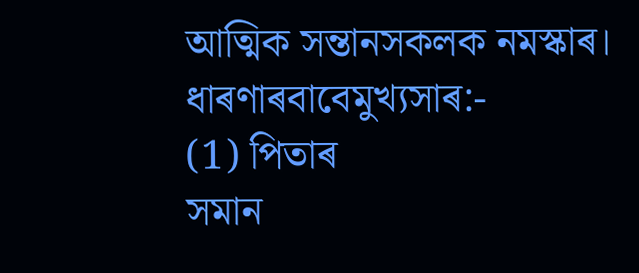আত্মিক সন্তানসকলক নমস্কাৰ।
ধাৰণাৰবাবেমুখ্যসাৰ:-
(1) পিতাৰ
সমান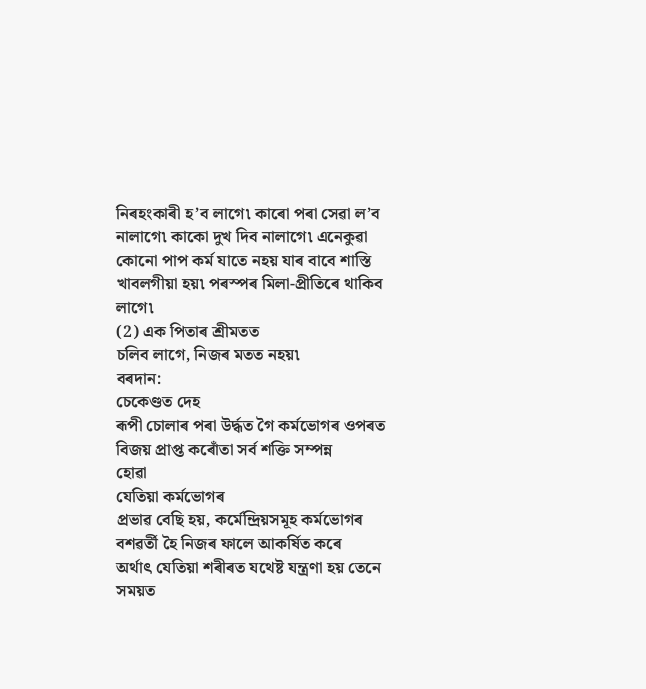নিৰহংকাৰী হ’ব লাগে৷ কাৰো পৰা সেৱা ল’ব নালাগে৷ কাকো দুখ দিব নালাগে৷ এনেকুৱা
কোনো পাপ কর্ম যাতে নহয় যাৰ বাবে শাস্তি খাবলগীয়া হয়৷ পৰস্পৰ মিলা-প্ৰীতিৰে থাকিব
লাগে৷
(2) এক পিতাৰ শ্ৰীমতত
চলিব লাগে, নিজৰ মতত নহয়৷
বৰদান:
চেকেণ্ডত দেহ
ৰূপী চোলাৰ পৰা উৰ্দ্ধত গৈ কৰ্মভোগৰ ওপৰত বিজয় প্ৰাপ্ত কৰোঁতা সৰ্ব শক্তি সম্পন্ন
হোৱা
যেতিয়া কৰ্মভোগৰ
প্ৰভাৱ বেছি হয়, কৰ্মেন্দ্ৰিয়সমূহ কৰ্মভোগৰ বশৱৰ্তী হৈ নিজৰ ফালে আকৰ্ষিত কৰে
অৰ্থাৎ যেতিয়া শৰীৰত যথেষ্ট যন্ত্ৰণা হয় তেনে সময়ত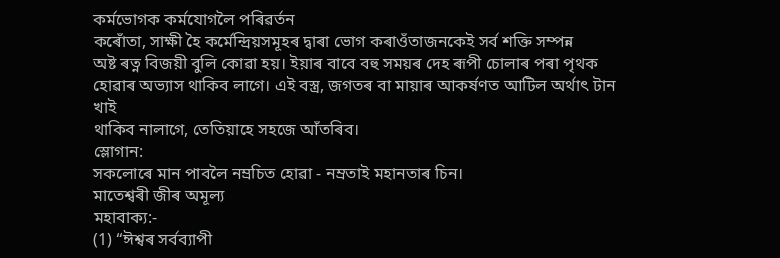কৰ্মভোগক কৰ্মযোগলৈ পৰিৱৰ্তন
কৰোঁতা, সাক্ষী হৈ কৰ্মেন্দ্ৰিয়সমূহৰ দ্বাৰা ভোগ কৰাওঁতাজনকেই সৰ্ব শক্তি সম্পন্ন
অষ্ট ৰত্ন বিজয়ী বুলি কোৱা হয়। ইয়াৰ বাবে বহু সময়ৰ দেহ ৰূপী চোলাৰ পৰা পৃথক
হোৱাৰ অভ্যাস থাকিব লাগে। এই বস্ত্ৰ, জগতৰ বা মায়াৰ আকৰ্ষণত আটিল অৰ্থাৎ টান খাই
থাকিব নালাগে, তেতিয়াহে সহজে আঁতৰিব।
স্লোগান:
সকলোৰে মান পাবলৈ নম্ৰচিত হোৱা - নম্ৰতাই মহানতাৰ চিন।
মাতেশ্বৰী জীৰ অমূল্য
মহাবাক্য:-
(1) “ঈশ্বৰ সর্বব্যাপী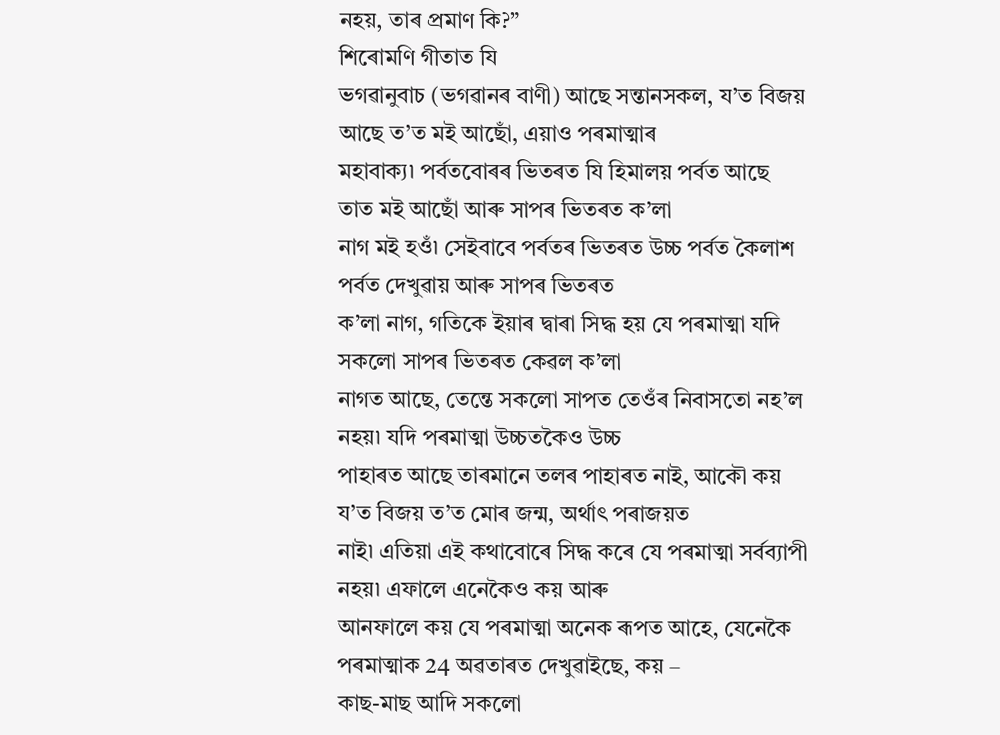নহয়, তাৰ প্ৰমাণ কি?”
শিৰোমণি গীতাত যি
ভগৱানুবাচ (ভগৱানৰ বাণী) আছে সন্তানসকল, য’ত বিজয় আছে ত’ত মই আছোঁ, এয়াও পৰমাত্মাৰ
মহাবাক্য৷ পৰ্বতবোৰৰ ভিতৰত যি হিমালয় পর্বত আছে তাত মই আছোঁ আৰু সাপৰ ভিতৰত ক’লা
নাগ মই হওঁ৷ সেইবাবে পর্বতৰ ভিতৰত উচ্চ পর্বত কৈলাশ পর্বত দেখুৱায় আৰু সাপৰ ভিতৰত
ক’লা নাগ, গতিকে ইয়াৰ দ্বাৰা সিদ্ধ হয় যে পৰমাত্মা যদি সকলো সাপৰ ভিতৰত কেৱল ক’লা
নাগত আছে, তেন্তে সকলো সাপত তেওঁৰ নিবাসতো নহ’ল নহয়৷ যদি পৰমাত্মা উচ্চতকৈও উচ্চ
পাহাৰত আছে তাৰমানে তলৰ পাহাৰত নাই, আকৌ কয় য’ত বিজয় ত’ত মোৰ জন্ম, অৰ্থাৎ পৰাজয়ত
নাই৷ এতিয়া এই কথাবোৰে সিদ্ধ কৰে যে পৰমাত্মা সর্বব্যাপী নহয়৷ এফালে এনেকৈও কয় আৰু
আনফালে কয় যে পৰমাত্মা অনেক ৰূপত আহে, যেনেকৈ পৰমাত্মাক 24 অৱতাৰত দেখুৱাইছে, কয় –
কাছ-মাছ আদি সকলো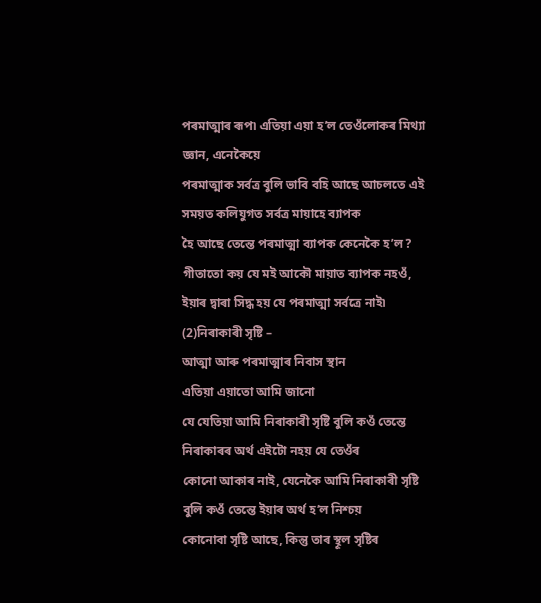পৰমাত্মাৰ ৰূপ৷ এতিয়া এয়া হ’ল তেওঁলোকৰ মিথ্যা জ্ঞান, এনেকৈয়ে
পৰমাত্মাক সর্বত্ৰ বুলি ভাবি বহি আছে আচলতে এই সময়ত কলিযুগত সর্বত্ৰ মায়াহে ব্যাপক
হৈ আছে তেন্তে পৰমাত্মা ব্যাপক কেনেকৈ হ’ল? গীতাতো কয় যে মই আকৌ মায়াত ব্যাপক নহওঁ,
ইয়াৰ দ্বাৰা সিদ্ধ হয় যে পৰমাত্মা সর্বত্ৰে নাই৷
(2)নিৰাকাৰী সৃষ্টি –
আত্মা আৰু পৰমাত্মাৰ নিবাস স্থান
এতিয়া এয়াতো আমি জানো
যে যেতিয়া আমি নিৰাকাৰী সৃষ্টি বুলি কওঁ তেন্তে নিৰাকাৰৰ অর্থ এইটো নহয় যে তেওঁৰ
কোনো আকাৰ নাই, যেনেকৈ আমি নিৰাকাৰী সৃষ্টি বুলি কওঁ তেন্তে ইয়াৰ অর্থ হ’ল নিশ্চয়
কোনোবা সৃষ্টি আছে, কিন্তু তাৰ স্থূল সৃষ্টিৰ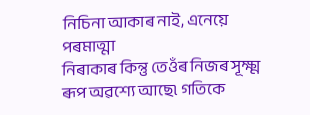নিচিনা আকাৰ নাই, এনেয়ে পৰমাত্মা
নিৰাকাৰ কিন্তু তেওঁৰ নিজৰ সূক্ষ্ম ৰূপ অৱশ্যে আছে৷ গতিকে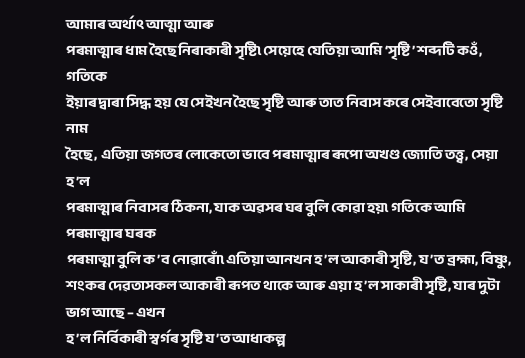আমাৰ অৰ্থাৎ আত্মা আৰু
পৰমাত্মাৰ ধাম হৈছে নিৰাকাৰী সৃষ্টি৷ সেয়েহে যেতিয়া আমি ‘সৃষ্টি’ শব্দটি কওঁ, গতিকে
ইয়াৰ দ্বাৰা সিদ্ধ হয় যে সেইখন হৈছে সৃষ্টি আৰু তাত নিবাস কৰে সেইবাবেতো সৃষ্টি নাম
হৈছে, এতিয়া জগতৰ লোকেতো ভাবে পৰমাত্মাৰ ৰূপো অখণ্ড জ্যোতি তত্ত্ব, সেয়া হ’ল
পৰমাত্মাৰ নিবাসৰ ঠিকনা, যাক অৱসৰ ঘৰ বুলি কোৱা হয়৷ গতিকে আমি পৰমাত্মাৰ ঘৰক
পৰমাত্মা বুলি ক’ব নোৱাৰোঁ৷ এতিয়া আনখন হ’ল আকাৰী সৃষ্টি, য’ত ব্ৰহ্মা, বিষ্ণু,
শংকৰ দেৱতাসকল আকাৰী ৰূপত থাকে আৰু এয়া হ’ল সাকাৰী সৃষ্টি, যাৰ দুটা ভাগ আছে – এখন
হ’ল নির্বিকাৰী স্বর্গৰ সৃষ্টি য’ত আধাকল্প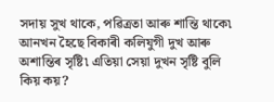সদায় সুখ থাকে, পৱিত্ৰতা আৰু শান্তি থাকে৷
আনখন হৈছে বিকাৰী কলিযুগী দুখ আৰু অশান্তিৰ সৃষ্টি৷ এতিয়া সেয়া দুখন সৃষ্টি বুলি
কিয় কয়?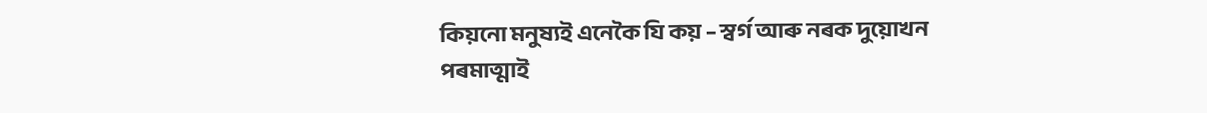কিয়নো মনুষ্যই এনেকৈ যি কয় – স্বর্গ আৰু নৰক দুয়োখন পৰমাত্মাই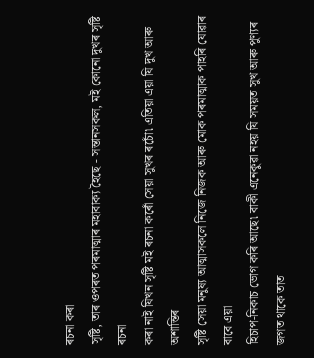ৰচনা কৰা
সৃষ্টি, তাৰ ওপৰত পৰমাত্মাৰ মহাবাক্য হৈছে - সন্তানসকল, মই কোনো দুখৰ সৃষ্টি ৰচনা
কৰা নাই যিখন সৃষ্টি মই ৰচনা কৰোঁ সেয়া সুখৰ ৰচোঁ৷ এতিয়া এয়া যি দুখ আৰু অশান্তিৰ
সৃষ্টি সেয়া মনুষ্য আত্মাসকলে নিজে নিজক আৰু মোক পৰমাত্মাক পাহৰি যোৱাৰ বাবে এয়া
হিচাপ-নিকাচ ভোগ কৰি আছে৷ বাকী এনেকুৱা নহয় যি সময়ত সুখ আৰু পুণ্যৰ জগত থাকে তাত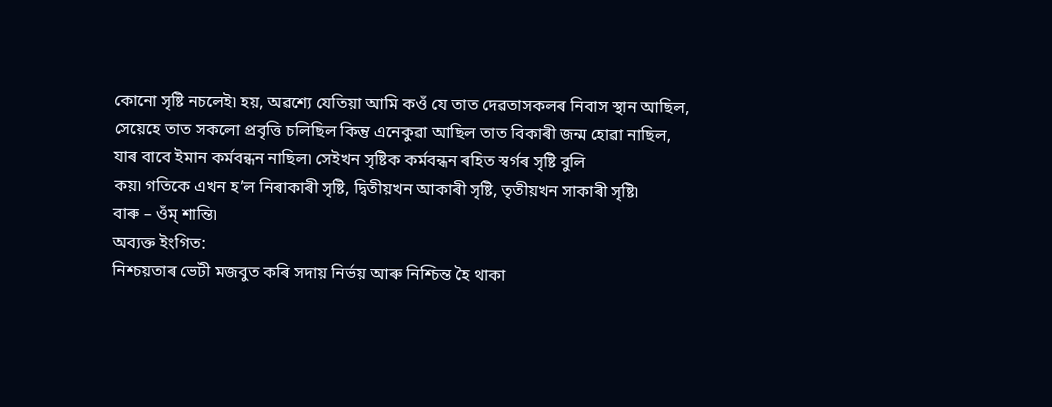কোনো সৃষ্টি নচলেই৷ হয়, অৱশ্যে যেতিয়া আমি কওঁ যে তাত দেৱতাসকলৰ নিবাস স্থান আছিল,
সেয়েহে তাত সকলো প্ৰবৃত্তি চলিছিল কিন্তু এনেকুৱা আছিল তাত বিকাৰী জন্ম হোৱা নাছিল,
যাৰ বাবে ইমান কর্মবন্ধন নাছিল৷ সেইখন সৃষ্টিক কর্মবন্ধন ৰহিত স্বর্গৰ সৃষ্টি বুলি
কয়৷ গতিকে এখন হ’ল নিৰাকাৰী সৃষ্টি, দ্বিতীয়খন আকাৰী সৃষ্টি, তৃতীয়খন সাকাৰী সৃষ্টি৷
বাৰু – ওঁম্ শান্তি৷
অব্যক্ত ইংগিত:
নিশ্চয়তাৰ ভেটী মজবুত কৰি সদায় নিৰ্ভয় আৰু নিশ্চিন্ত হৈ থাকা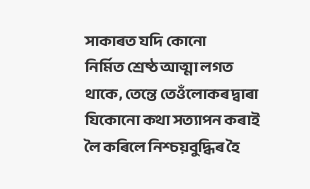সাকাৰত যদি কোনো
নিৰ্মিত শ্ৰেষ্ঠ আত্মা লগত থাকে, তেন্তে তেওঁলোকৰ দ্বাৰা যিকোনো কথা সত্যাপন কৰাই
লৈ কৰিলে নিশ্চয়বুদ্ধিৰ হৈ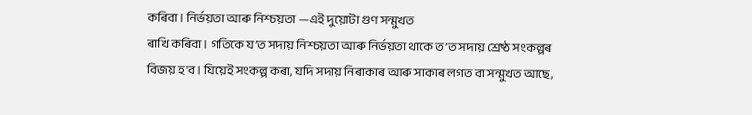কৰিবা। নিৰ্ভয়তা আৰু নিশ্চয়তা —এই দুয়োটা গুণ সন্মুখত
ৰাখি কৰিবা। গতিকে য’ত সদায় নিশ্চয়তা আৰু নিৰ্ভয়তা থাকে ত’ত সদায় শ্ৰেষ্ঠ সংকল্পৰ
বিজয় হ'ব। যিয়েই সংকল্প কৰা, যদি সদায় নিৰাকাৰ আৰু সাকাৰ লগত বা সন্মুখত আছে,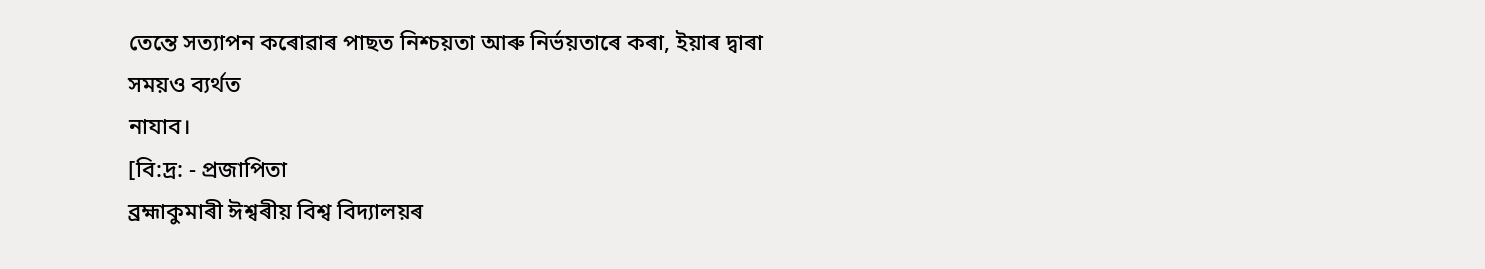তেন্তে সত্যাপন কৰোৱাৰ পাছত নিশ্চয়তা আৰু নিৰ্ভয়তাৰে কৰা, ইয়াৰ দ্বাৰা সময়ও ব্যৰ্থত
নাযাব।
[বি:দ্ৰ: - প্ৰজাপিতা
ব্ৰহ্মাকুমাৰী ঈশ্বৰীয় বিশ্ব বিদ্যালয়ৰ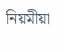নিয়মীয়া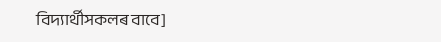বিদ্যাৰ্থীসকলৰ বাবে]